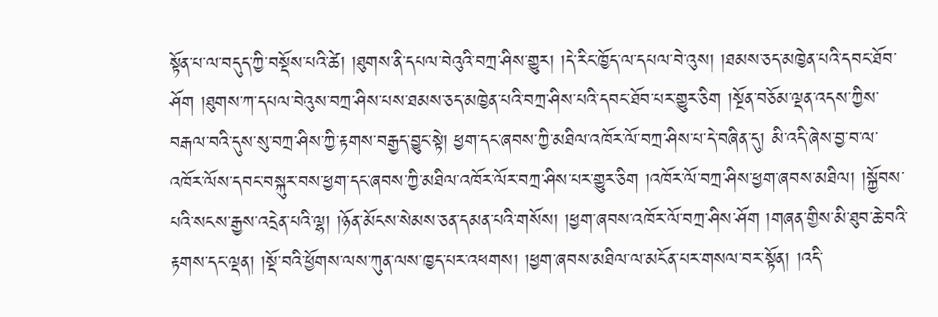སྟོན་པ་ལ་བདུད་ཀྱི་བསྡོས་པའི་ཚེ། །ཐུགས་ནི་དཔལ་བེའུའི་བཀྲ་ཤིས་གྱུར། །དེ་རིང་ཁྱོད་ལ་དཔལ་བེ་འུས། །ཐམས་ཅད་མཁྱེན་པའི་དབང་ཐོབ་ཤོག །ཐུགས་ཀ་དཔལ་བེའུས་བཀྲ་ཤིས་པས་ཐམས་ཅད་མཁྱེན་པའི་བཀྲ་ཤིས་པའི་དབང་ཐོབ་པར་གྱུར་ཅིག །སྔོན་བཅོམ་ལྡན་འདས་ཀྱིས་བརྒལ་བའི་དུས་སུ་བཀྲ་ཤིས་ཀྱི་རྟགས་བརྒྱད་བྱུང་སྟེ། ཕྱག་དང་ཞབས་ཀྱི་མཐིལ་འཁོར་ལོ་བཀྲ་ཤིས་པ་དེ་བཞིན་དུ། མི་འདི་ཞེས་བྱ་བ་ལ་འཁོར་ལོས་དབང་བསྐུར་བས་ཕྱག་དང་ཞབས་ཀྱི་མཐིལ་འཁོར་ལོར་བཀྲ་ཤིས་པར་གྱུར་ཅིག །འཁོར་ལོ་བཀྲ་ཤིས་ཕྱག་ཞབས་མཐིལ། །སྐྱོབས་པའི་སངས་རྒྱས་འདྲེན་པའི་ལྷ། །ཉོན་མོངས་སེམས་ཅན་དམན་པའི་གསོས། །ཕྱག་ཞབས་འཁོར་ལོ་བཀྲ་ཤིས་ཤོག །གཞན་གྱིས་མི་ཐུབ་ཆེ་བའི་རྟགས་དང་ལྡན། །སྡོ་བའི་ཕྱོགས་ལས་ཀུན་ལས་ཁྱད་པར་འཕགས། །ཕྱག་ཞབས་མཐིལ་ལ་མངོན་པར་གསལ་བར་སྟོན། །འདི་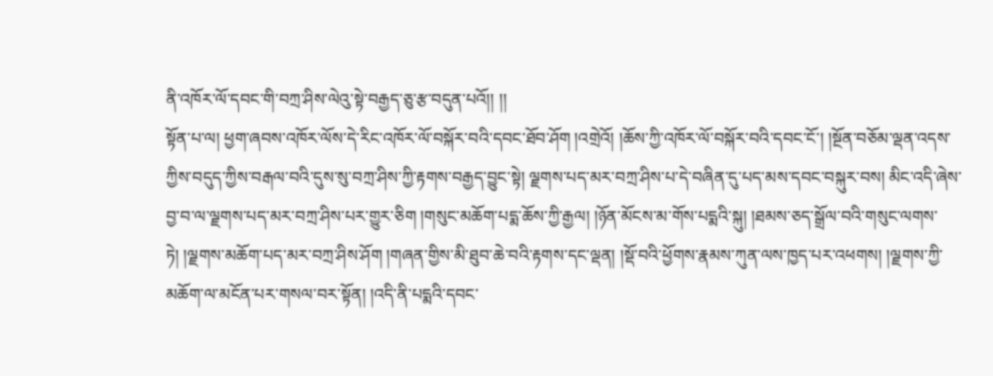ནི་འཁོར་ལོ་དབང་གི་བཀྲ་ཤིས་ལེའུ་སྟེ་བརྒྱད་ཅུ་རྩ་བདུན་པའོ།། །།
སྟོན་པ་ལ། ཕྱག་ཞབས་འཁོར་ལོས་དེ་རིང་འཁོར་ལོ་བསྐོར་བའི་དབང་ཐོབ་ཤོག །འགྲེའོ། །ཆོས་ཀྱི་འཁོར་ལོ་བསྐོར་བའི་དབང་ངོ་། །སྔོན་བཅོམ་ལྡན་འདས་ཀྱིས་བདུད་ཀྱིས་བརྒལ་བའི་དུས་སུ་བཀྲ་ཤིས་ཀྱི་རྟགས་བརྒྱད་བྱུང་སྟེ། ལྗགས་པད་མར་བཀྲ་ཤིས་པ་དེ་བཞིན་དུ་པད་མས་དབང་བསྐུར་བས། མིང་འདི་ཞེས་བྱ་བ་ལ་ལྗགས་པད་མར་བཀྲ་ཤིས་པར་གྱུར་ཅིག །གསུང་མཆོག་པདྨ་ཆོས་ཀྱི་རྒྱལ། །ཉོན་མོངས་མ་གོས་པདྨའི་སྐུ། །ཐམས་ཅད་སྒྲོལ་བའི་གསུང་ལགས་ཏེ། །ལྗགས་མཆོག་པད་མར་བཀྲ་ཤིས་ཤོག །གཞན་གྱིས་མི་ཐུབ་ཆེ་བའི་རྟགས་དང་ལྡན། །སྡོ་བའི་ཕྱོགས་རྣམས་ཀུན་ལས་ཁྱད་པར་འཕགས། །ལྗགས་ཀྱི་མཆོག་ལ་མངོན་པར་གསལ་བར་སྟོན། །འདི་ནི་པདྨའི་དབང་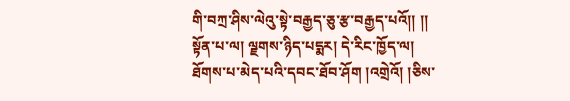གི་བཀྲ་ཤིས་ལེའུ་སྟེ་བརྒྱད་ཅུ་རྩ་བརྒྱད་པའོ།། །།
སྟོན་པ་ལ། ལྗགས་ཉིད་པདྨར། དེ་རིང་ཁྱོད་ལ། ཐོགས་པ་མེད་པའི་དབང་ཐོབ་ཤོག །འགྲེའོ། །ཅིས་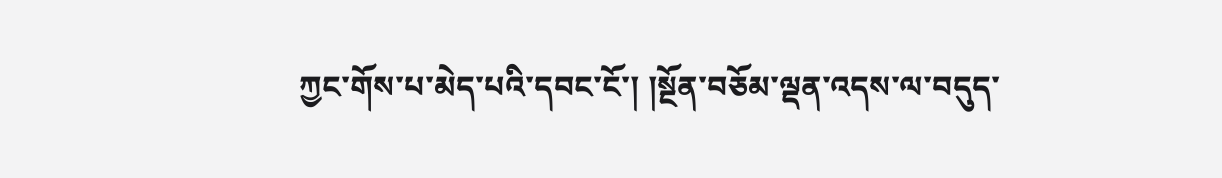ཀྱང་གོས་པ་མེད་པའི་དབང་ངོ་། །སྔོན་བཅོམ་ལྡན་འདས་ལ་བདུད་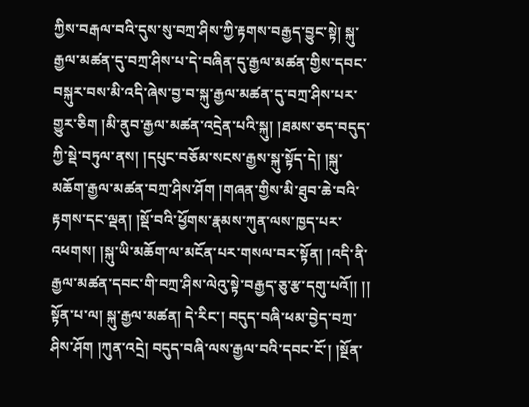ཀྱིས་བརྒལ་བའི་དུས་སུ་བཀྲ་ཤིས་ཀྱི་རྟགས་བརྒྱད་བྱུང་སྟེ། སྐུ་རྒྱལ་མཚན་དུ་བཀྲ་ཤིས་པ་དེ་བཞིན་དུ་རྒྱལ་མཚན་གྱིས་དབང་བསྐུར་བས་མི་འདི་ཞེས་བྱ་བ་སྐུ་རྒྱལ་མཚན་དུ་བཀྲ་ཤིས་པར་གྱུར་ཅིག །མི་ནུབ་རྒྱལ་མཚན་འདྲེན་པའི་སྐུ། །ཐམས་ཅད་བདུད་ཀྱི་སྡེ་བཏུལ་ནས། །དཔུང་བཅོམ་སངས་རྒྱས་སྐུ་སྟོད་དེ། །སྐུ་མཆོག་རྒྱལ་མཚན་བཀྲ་ཤིས་ཤོག །གཞན་གྱིས་མི་ཐུབ་ཆེ་བའི་རྟགས་དང་ལྡན། །སྡོ་བའི་ཕྱོགས་རྣམས་ཀུན་ལས་ཁྱད་པར་འཕགས། །སྐུ་ཡི་མཆོག་ལ་མངོན་པར་གསལ་བར་སྟོན། །འདི་ནི་རྒྱལ་མཚན་དབང་གི་བཀྲ་ཤིས་ལེའུ་སྟེ་བརྒྱད་ཅུ་རྩ་དགུ་པའོ།། །།
སྟོན་པ་ལ། སྐུ་རྒྱལ་མཚན། དེ་རིང་། བདུད་བཞི་ཕམ་བྱེད་བཀྲ་ཤིས་ཤོག །ཀུན་འདྲེ། བདུད་བཞི་ལས་རྒྱལ་བའི་དབང་ངོ་། །སྔོན་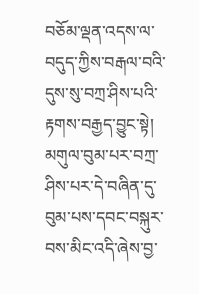བཅོམ་ལྡན་འདས་ལ་བདུད་ཀྱིས་བརྒལ་བའི་དུས་སུ་བཀྲ་ཤིས་པའི་རྟགས་བརྒྱད་བྱུང་སྟེ། མགུལ་བུམ་པར་བཀྲ་ཤིས་པར་དེ་བཞིན་དུ་བུམ་པས་དབང་བསྐུར་བས་མིང་འདི་ཞེས་བྱ་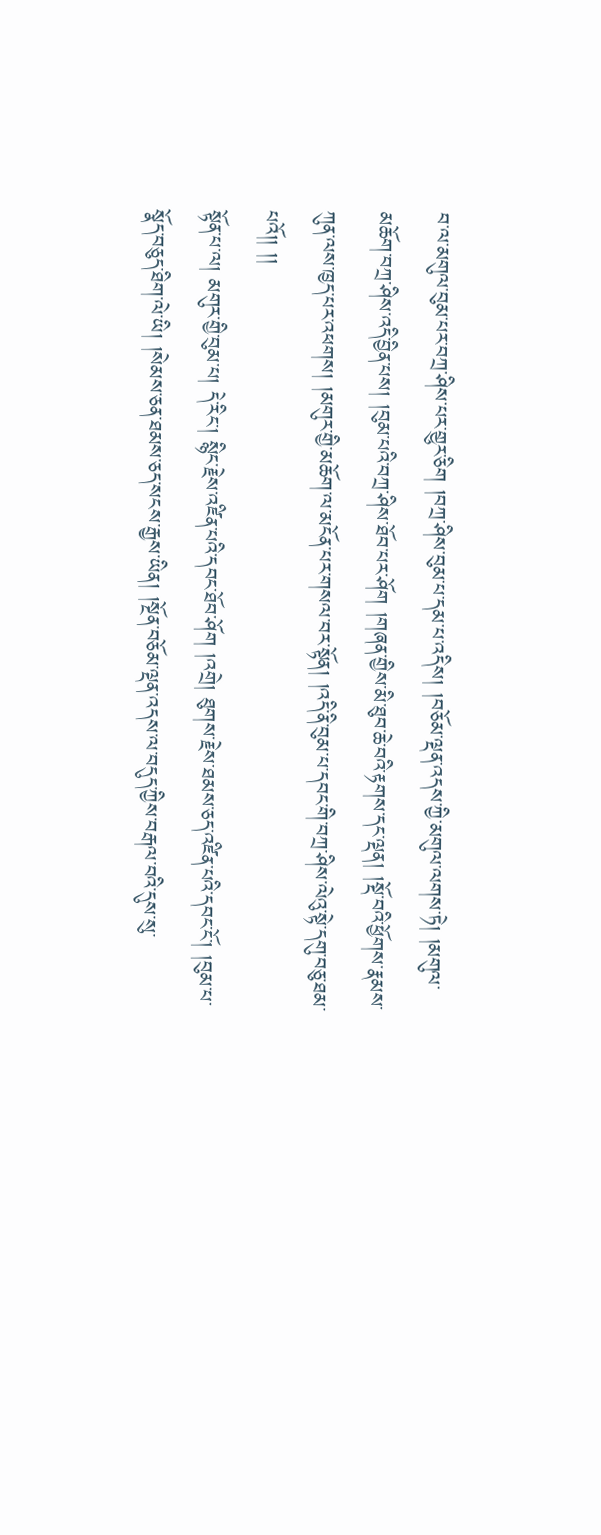བ་ལ་མགུལ་བུམ་པར་བཀྲ་ཤིས་པར་གྱུར་ཅིག །བཀྲ་ཤིས་བུམ་པ་དམ་པ་འདིས། །བཅོམ་ལྡན་འདས་ཀྱི་མགུལ་ལགས་ཏེ། །མགུལ་མཆོག་བཀྲ་ཤིས་འདི་བྱིན་པས། །བུམ་པའི་བཀྲ་ཤིས་ཐོབ་པར་ཤོག །གཞན་གྱིས་མི་ཐུབ་ཆེ་བའི་རྟགས་དང་ལྡན། །སྡོ་བའི་ཕྱོགས་རྣམས་ཀུན་ལས་ཁྱད་པར་འཕགས། །མགུར་གྱི་མཆོག་ལ་མངོན་པར་གསལ་བར་སྟོན། །འདི་ནི་བུམ་པ་དབང་གི་བཀྲ་ཤིས་ལེའུ་སྟེ་དགུ་བཅུ་ཐམ་པའོ།། །།
སྟོན་པ་ལ། མགུར་གྱི་བུམ་པ། དེ་རིང་། སྙིང་རྗེས་འཛིན་པའི་དབང་ཐོབ་ཤོག །འགྲེ། ཐུགས་རྗེས་ཐམས་ཅད་འཛིན་པའི་དབང་ངོ་། །བུམ་པ་སྣོད་བཅུད་ཐིག་ལེ་ཡི། །སེམས་ཅན་ཐམས་ཅད་སངས་རྒྱས་ཡིན། །སྔོན་བཅོམ་ལྡན་འདས་ལ་བདུད་ཀྱིས་བརྒལ་བའི་དུས་སུ་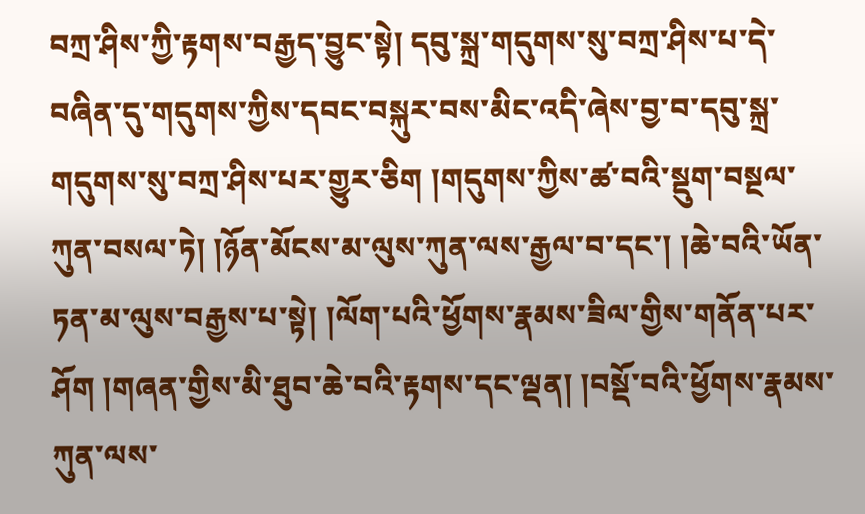བཀྲ་ཤིས་ཀྱི་རྟགས་བརྒྱད་བྱུང་སྟེ། དབུ་སྐྲ་གདུགས་སུ་བཀྲ་ཤིས་པ་དེ་བཞིན་དུ་གདུགས་ཀྱིས་དབང་བསྐུར་བས་མིང་འདི་ཞེས་བྱ་བ་དབུ་སྐྲ་གདུགས་སུ་བཀྲ་ཤིས་པར་གྱུར་ཅིག །གདུགས་ཀྱིས་ཚ་བའི་སྡུག་བསྔལ་ཀུན་བསལ་ཏེ། །ཉོན་མོངས་མ་ལུས་ཀུན་ལས་རྒྱལ་བ་དང་། །ཆེ་བའི་ཡོན་ཏན་མ་ལུས་བརྒྱས་པ་སྟེ། །ལོག་པའི་ཕྱོགས་རྣམས་ཟིལ་གྱིས་གནོན་པར་ཤོག །གཞན་གྱིས་མི་ཐུབ་ཆེ་བའི་རྟགས་དང་ལྡན། །བསྡོ་བའི་ཕྱོགས་རྣམས་ཀུན་ལས་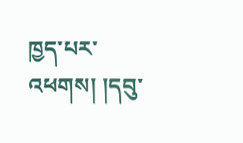ཁྱད་པར་འཕགས། །དབུ་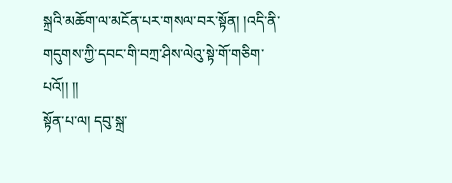སྐྲའི་མཆོག་ལ་མངོན་པར་གསལ་བར་སྟོན། །འདི་ནི་གདུགས་ཀྱི་དབང་གི་བཀྲ་ཤིས་ལེའུ་སྟེ་གོ་གཅིག་པའོ།། །།
སྟོན་པ་ལ། དབུ་སྐྲ་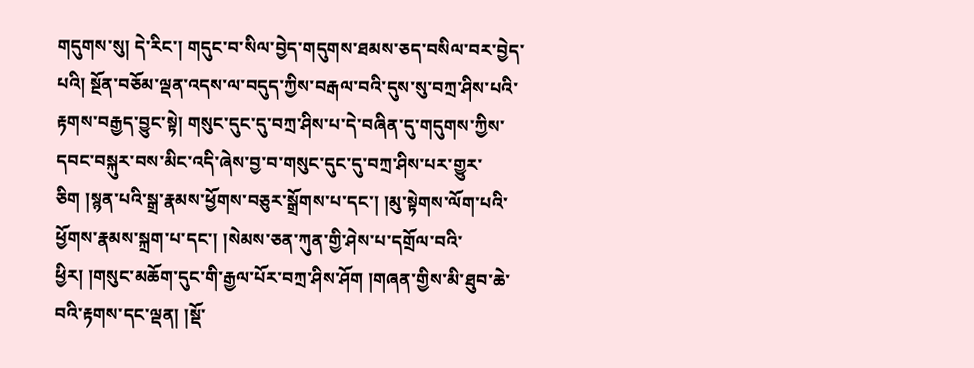གདུགས་སུ། དེ་རིང་། གདུང་བ་སིལ་བྱེད་གདུགས་ཐམས་ཅད་བསིལ་བར་བྱེད་པའི། སྔོན་བཅོམ་ལྡན་འདས་ལ་བདུད་ཀྱིས་བརྒལ་བའི་དུས་སུ་བཀྲ་ཤིས་པའི་རྟགས་བརྒྱད་བྱུང་སྟེ། གསུང་དུང་དུ་བཀྲ་ཤིས་པ་དེ་བཞིན་དུ་གདུགས་ཀྱིས་དབང་བསྐུར་བས་མིང་འདི་ཞེས་བྱ་བ་གསུང་དུང་དུ་བཀྲ་ཤིས་པར་གྱུར་ཅིག །སྙན་པའི་སྒྲ་རྣམས་ཕྱོགས་བཅུར་སྒྲོགས་པ་དང་། །མུ་སྟེགས་ལོག་པའི་ཕྱོགས་རྣམས་སྐྲག་པ་དང་། །སེམས་ཅན་ཀུན་གྱི་ཤེས་པ་དགྲོལ་བའི་ཕྱིར། །གསུང་མཆོག་དུང་གི་རྒྱལ་པོར་བཀྲ་ཤིས་ཤོག །གཞན་གྱིས་མི་ཐུབ་ཆེ་བའི་རྟགས་དང་ལྡན། །སྡོ་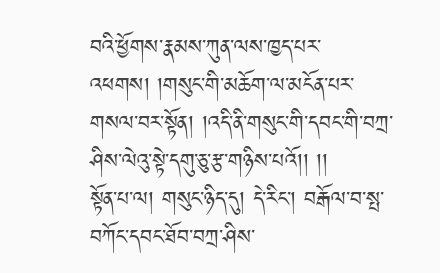བའི་ཕྱོགས་རྣམས་ཀུན་ལས་ཁྱད་པར་འཕགས། །གསུང་གི་མཆོག་ལ་མངོན་པར་གསལ་བར་སྟོན། །འདི་ནི་གསུང་གི་དབང་གི་བཀྲ་ཤིས་ལེའུ་སྟེ་དགུ་ཅུ་རྩ་གཉིས་པའོ།། །།
སྟོན་པ་ལ། གསུང་ཉིད་དུ། དེ་རིང་། བརྒོལ་བ་སྤ་བཀོང་དབང་ཐོབ་བཀྲ་ཤིས་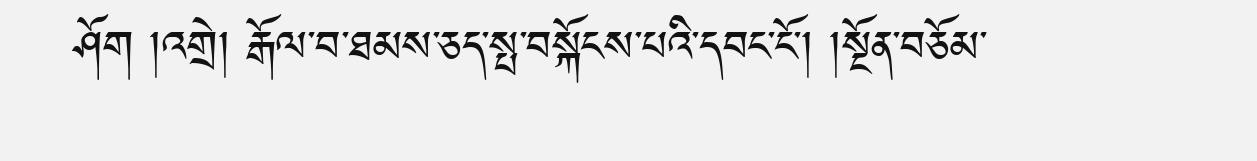ཤོག །འགྲེ། རྒོལ་བ་ཐམས་ཅད་སྤ་བསྐོངས་པའི་དབང་ངོ་། །སྔོན་བཅོམ་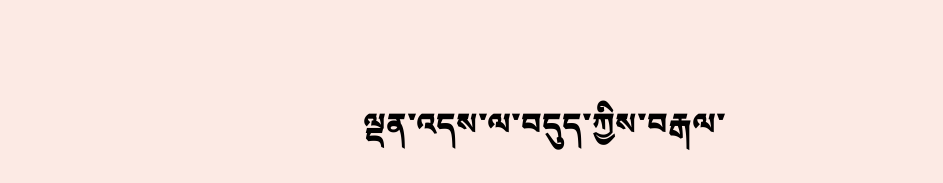ལྡན་འདས་ལ་བདུད་ཀྱིས་བརྒལ་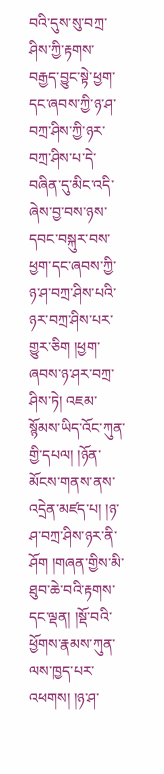བའི་དུས་སུ་བཀྲ་ཤིས་ཀྱི་རྟགས་བརྒྱད་བྱུང་སྟེ་ཕྱག་དང་ཞབས་ཀྱི་ཉ་ཤ་བཀྲ་ཤིས་ཀྱི་ཉར་བཀྲ་ཤིས་པ་དེ་བཞིན་དུ་མིང་འདི་ཞེས་བྱ་བས་ཉས་དབང་བསྐུར་བས་ཕྱག་དང་ཞབས་ཀྱི་ཉ་ཤ་བཀྲ་ཤིས་པའི་ཉར་བཀྲ་ཤིས་པར་གྱུར་ཅིག །ཕྱག་ཞབས་ཉ་ཤར་བཀྲ་ཤིས་ཏེ། འཇམ་སྙོམས་ཡིད་འོང་ཀུན་གྱི་དཔལ། །ཉོན་མོངས་གནས་ནས་འདྲེན་མཛད་པ། །ཉ་ཤ་བཀྲ་ཤིས་ཉར་ནི་ཤོག །གཞན་གྱིས་མི་ཐུབ་ཆེ་བའི་རྟགས་དང་ལྡན། །སྡོ་བའི་ཕྱོགས་རྣམས་ཀུན་ལས་ཁྱད་པར་འཕགས། །ཉ་ཤ་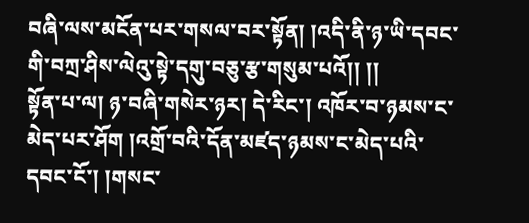བཞི་ལས་མངོན་པར་གསལ་བར་སྟོན། །འདི་ནི་ཉ་ཡི་དབང་གི་བཀྲ་ཤིས་ལེའུ་སྟེ་དགུ་བཅུ་རྩ་གསུམ་པའོ།། །།
སྟོན་པ་ལ། ཉ་བཞི་གསེར་ཉར། དེ་རིང་། འཁོར་བ་ཉམས་ང་མེད་པར་ཤོག །འགྲོ་བའི་དོན་མཛད་ཉམས་ང་མེད་པའི་དབང་ངོ་། །གསང་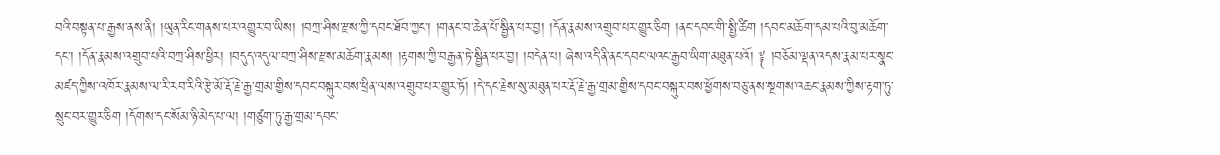བའི་བསྟན་པ་རྒྱས་ནས་ནི། །ཡུན་རིང་གནས་པར་འགྱུར་བ་ཡིས། །བཀྲ་ཤིས་རྫས་ཀྱི་དབང་ཐོབ་ཀྱང་། །གནང་བ་ཆེན་པོ་སྦྱིན་པར་བྱ། །དོན་རྣམས་འགྲུབ་པར་གྱུར་ཅིག །ནང་དབང་གི་སྤྱི་ཚིག །དབང་མཆོག་དམ་པའི་བུ་མཆོག་དང་། །དོན་རྣམས་འགྲུབ་པའི་བཀྲ་ཤིས་ཕྱིར། །བདུད་འདུལ་བཀྲ་ཤིས་རྫས་མཆོག་རྣམས། །རྟགས་ཀྱི་བརྒྱན་ཏེ་སྦྱིན་པར་བྱ། །བདེན་པ། ཞེས་འདི་ནི་ནང་དབང་ལའང་རྒྱབ་ཡིག་མཐུན་པའོ། ༈ །བཅོམ་ལྡན་འདས་རྣམ་པར་སྣང་མཛད་ཀྱིས་འཁོར་རྣམས་ལ་རི་རབ་རིའི་རྩེ་མོ་རྡོ་རྗེ་རྒྱ་གྲམ་གྱིས་དབང་བསྐུར་བས་ཕྲིན་ལས་འགྲུབ་པར་གྱུར་ཏོ། །དེ་དང་རྗེས་སུ་མཐུན་པར་རྡོ་རྗེ་རྒྱ་གྲམ་གྱིས་དབང་བསྐུར་བས་ཕྱོགས་བཅུ་ནས་སྔགས་འཆང་རྣམས་ཀྱིས་རྟག་ཏུ་སྲུང་བར་གྱུར་ཅིག །དོགས་དང་སོམ་ཉི་མེད་པ་ལ། །གཙུག་ཏུ་རྒྱ་གྲམ་དབང་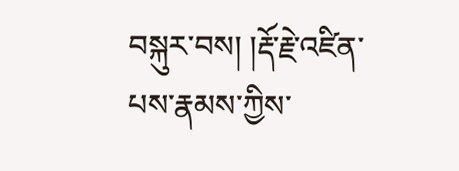བསྐུར་བས། །རྡོ་རྗེ་འཛིན་པས་རྣམས་ཀྱིས་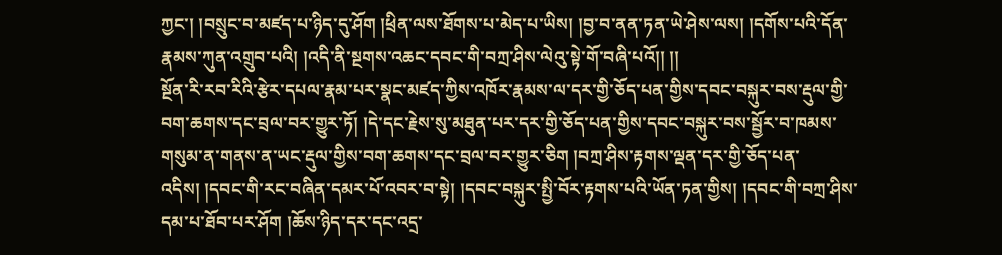ཀྱང་། །བསྲུང་བ་མཛད་པ་ཉིད་དུ་ཤོག །ཕྲིན་ལས་ཐོགས་པ་མེད་པ་ཡིས། །བྱ་བ་ནན་ཏན་ཡེ་ཤེས་ལས། །དགོས་པའི་དོན་རྣམས་ཀུན་འགྲུབ་པའི། །འདི་ནི་སྔགས་འཆང་དབང་གི་བཀྲ་ཤིས་ལེའུ་སྟེ་གོ་བཞི་པའོ།། །།
སྔོན་རི་རབ་རིའི་རྩེར་དཔལ་རྣམ་པར་སྣང་མཛད་ཀྱིས་འཁོར་རྣམས་ལ་དར་གྱི་ཅོད་པན་གྱིས་དབང་བསྐུར་བས་རྡུལ་གྱི་བག་ཆགས་དང་བྲལ་བར་གྱུར་ཏོ། །དེ་དང་རྗེས་སུ་མཐུན་པར་དར་གྱི་ཅོད་པན་གྱིས་དབང་བསྐུར་བས་སྦྱོར་བ་ཁམས་གསུམ་ན་གནས་ན་ཡང་རྡུལ་གྱིས་བག་ཆགས་དང་བྲལ་བར་གྱུར་ཅིག །བཀྲ་ཤིས་རྟགས་ལྡན་དར་གྱི་ཅོད་པན་འདིས། །དབང་གི་རང་བཞིན་དམར་པོ་འབར་བ་སྟེ། །དབང་བསྐུར་སྤྱི་བོར་རྟགས་པའི་ཡོན་ཏན་གྱིས། །དབང་གི་བཀྲ་ཤིས་དམ་པ་ཐོབ་པར་ཤོག །ཆོས་ཉིད་དར་དང་འདྲ་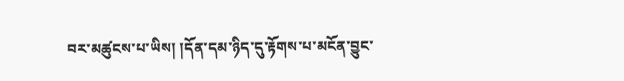བར་མཚུངས་པ་ཡིས། །དོན་དམ་ཉིད་དུ་རྟོགས་པ་མངོན་བྱུང་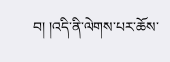བ། །འདི་ནི་ལེགས་པར་ཆོས་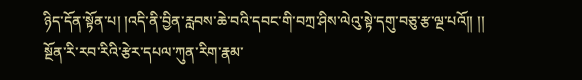ཉིད་དོན་སྟོན་པ། །འདི་ནི་བྱིན་རླབས་ཆེ་བའི་དབང་གི་བཀྲ་ཤིས་ལེའུ་སྟེ་དགུ་བཅུ་རྩ་ལྔ་པའོ།། །།
སྔོན་རི་རབ་རིའི་རྩེར་དཔལ་ཀུན་རིག་རྣམ་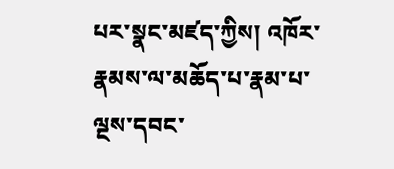པར་སྣང་མཛད་ཀྱིས། འཁོར་རྣམས་ལ་མཆོད་པ་རྣམ་པ་ལྔས་དབང་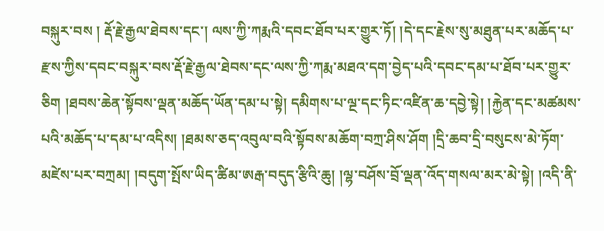བསྐུར་བས ། རྡོ་རྗེ་རྒྱལ་ཐེབས་དང་། ལས་ཀྱི་ཀརྨའི་དབང་ཐོབ་པར་གྱུར་ཏོ། །དེ་དང་རྗེས་སུ་མཐུན་པར་མཆོད་པ་རྫས་ཀྱིས་དབང་བསྐུར་བས་རྡོ་རྗེ་རྒྱལ་ཐེབས་དང་ལས་ཀྱི་ཀརྨ་མཐའ་དག་བྱེད་པའི་དབང་དམ་པ་ཐོབ་པར་གྱུར་ཅིག །ཐབས་ཆེན་སྟོབས་ལྡན་མཆོད་ཡོན་དམ་པ་སྟེ། དམིགས་པ་ལྔ་དང་ཏིང་འཛིན་ཆ་དབྱེ་སྟེ། །རྐྱེན་དང་མཚམས་པའི་མཆོད་པ་དམ་པ་འདིས། །ཐམས་ཅད་འབུལ་བའི་སྟོབས་མཆོག་བཀྲ་ཤིས་ཤོག །དྲི་ཆབ་དྲི་བསུངས་མེ་ཏོག་མཛེས་པར་བཀྲམ། །བདུག་སྤོས་ཡིད་ཚིམ་ཨརྒ་བདུད་རྩིའི་ཆུ། །ལྷ་བཤོས་བྲོ་ལྡན་འོད་གསལ་མར་མེ་སྟེ། །འདི་ནི་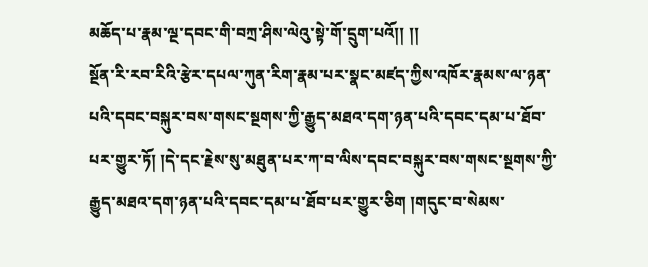མཆོད་པ་རྣམ་ལྔ་དབང་གི་བཀྲ་ཤིས་ལེའུ་སྟེ་གོ་དྲུག་པའོ།། །།
སྔོན་རི་རབ་རིའི་རྩེར་དཔལ་ཀུན་རིག་རྣམ་པར་སྣང་མཛད་ཀྱིས་འཁོར་རྣམས་ལ་ཉན་པའི་དབང་བསྐུར་བས་གསང་སྔགས་ཀྱི་རྒྱུད་མཐའ་དག་ཉན་པའི་དབང་དམ་པ་ཐོབ་པར་གྱུར་ཏོ། །དེ་དང་རྗེས་སུ་མཐུན་པར་ཀ་བ་ལིས་དབང་བསྐུར་བས་གསང་སྔགས་ཀྱི་རྒྱུད་མཐའ་དག་ཉན་པའི་དབང་དམ་པ་ཐོབ་པར་གྱུར་ཅིག །གདུང་བ་སེམས་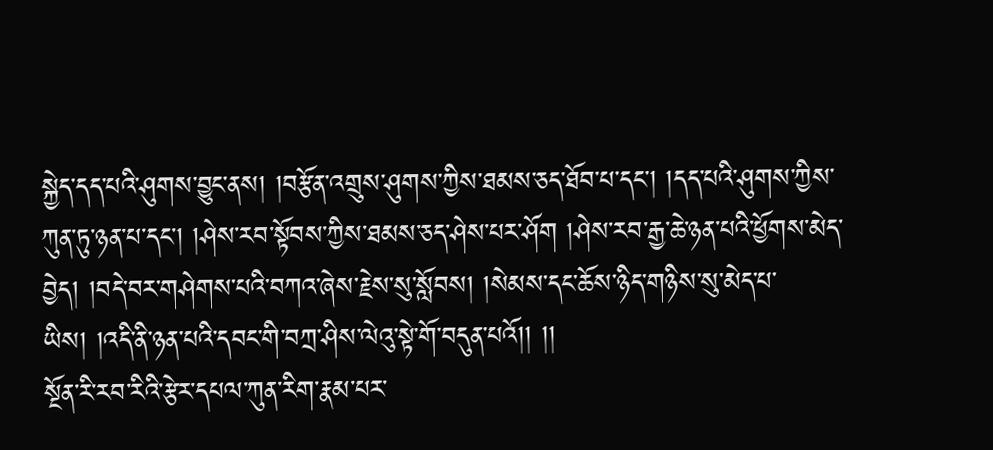སྐྱེད་དད་པའི་ཤུགས་བྱུང་ནས། །བརྩོན་འགྲུས་ཤུགས་ཀྱིས་ཐམས་ཅད་ཐོབ་པ་དང་། །དད་པའི་ཤུགས་ཀྱིས་ཀུན་ཏུ་ཉན་པ་དང་། །ཤེས་རབ་སྟོབས་ཀྱིས་ཐམས་ཅད་ཤེས་པར་ཤོག །ཤེས་རབ་རྒྱ་ཆེ་ཉན་པའི་ཕྱོགས་མེད་བྱེད། །བདེ་བར་གཤེགས་པའི་བཀའ་ཞེས་རྗེས་སུ་སློབས། །སེམས་དང་ཆོས་ཉིད་གཉིས་སུ་མེད་པ་ཡིས། །འདི་ནི་ཉན་པའི་དབང་གི་བཀྲ་ཤིས་ལེའུ་སྟེ་གོ་བདུན་པའོ།། །།
སྔོན་རི་རབ་རིའི་རྩེར་དཔལ་ཀུན་རིག་རྣམ་པར་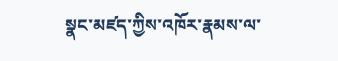སྣང་མཛད་ཀྱིས་འཁོར་རྣམས་ལ་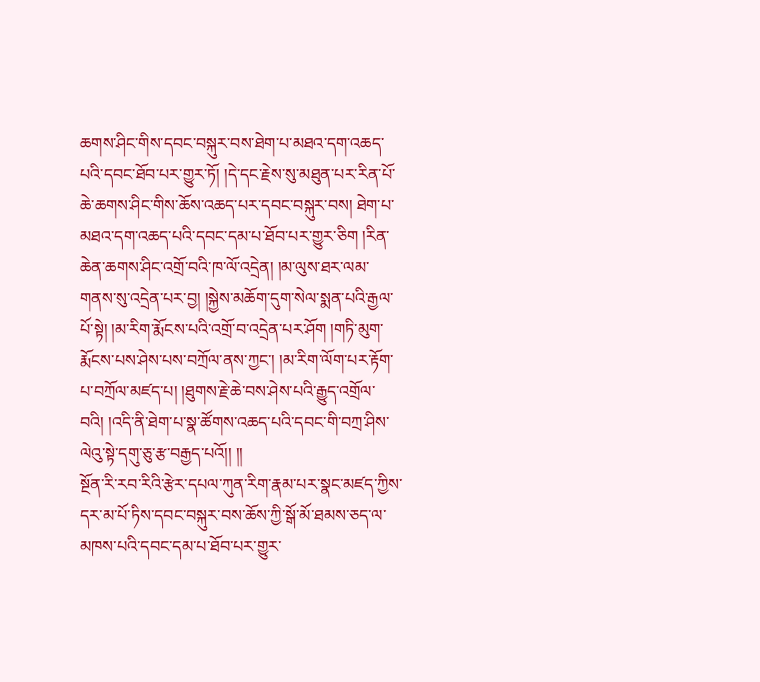ཆགས་ཤིང་གིས་དབང་བསྐུར་བས་ཐེག་པ་མཐའ་དག་འཆད་པའི་དབང་ཐོབ་པར་གྱུར་ཏོ། །དེ་དང་རྗེས་སུ་མཐུན་པར་རིན་པོ་ཆེ་ཆགས་ཤིང་གིས་ཆོས་འཆད་པར་དབང་བསྐུར་བས། ཐེག་པ་མཐའ་དག་འཆད་པའི་དབང་དམ་པ་ཐོབ་པར་གྱུར་ཅིག །རིན་ཆེན་ཆགས་ཤིང་འགྲོ་བའི་ཁ་ལོ་འདྲེན། །མ་ལུས་ཐར་ལམ་གནས་སུ་འདྲེན་པར་བྱ། །སྐྱེས་མཆོག་དུག་སེལ་སྨན་པའི་རྒྱལ་པོ་སྟེ། །མ་རིག་རྨོངས་པའི་འགྲོ་བ་འདྲེན་པར་ཤོག །གཏི་མུག་རྨོངས་པས་ཤེས་པས་བཀྲོལ་ནས་ཀྱང་། །མ་རིག་ལོག་པར་རྟོག་པ་བཀྲོལ་མཛད་པ། །ཐུགས་རྗེ་ཆེ་བས་ཤེས་པའི་རྒྱུད་འགྲོལ་བའི། །འདི་ནི་ཐེག་པ་སྣ་ཚོགས་འཆད་པའི་དབང་གི་བཀྲ་ཤིས་ལེའུ་སྟེ་དགུ་ཅུ་རྩ་བརྒྱད་པའོ།། །།
སྔོན་རི་རབ་རིའི་རྩེར་དཔལ་ཀུན་རིག་རྣམ་པར་སྣང་མཛད་ཀྱིས་དར་མ་པོ་ཏིས་དབང་བསྐུར་བས་ཆོས་ཀྱི་སྒོ་མོ་ཐམས་ཅད་ལ་མཁས་པའི་དབང་དམ་པ་ཐོབ་པར་གྱུར་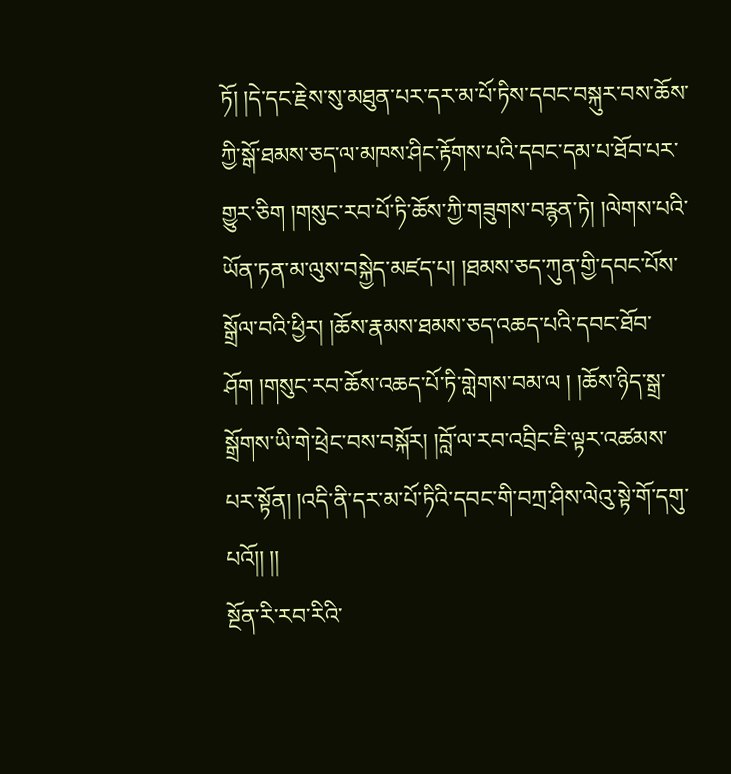ཏོ། །དེ་དང་རྗེས་སུ་མཐུན་པར་དར་མ་པོ་ཏིས་དབང་བསྐུར་བས་ཆོས་ཀྱི་སྒོ་ཐམས་ཅད་ལ་མཁས་ཤིང་རྟོགས་པའི་དབང་དམ་པ་ཐོབ་པར་གྱུར་ཅིག །གསུང་རབ་པོ་ཏི་ཆོས་ཀྱི་གཟུགས་བརྙན་ཏེ། །ལེགས་པའི་ཡོན་ཏན་མ་ལུས་བསྐྱེད་མཛད་པ། །ཐམས་ཅད་ཀུན་གྱི་དབང་པོས་སྒྲོལ་བའི་ཕྱིར། །ཆོས་རྣམས་ཐམས་ཅད་འཆད་པའི་དབང་ཐོབ་ཤོག །གསུང་རབ་ཆོས་འཆད་པོ་ཏི་གླེགས་བམ་ལ ། །ཆོས་ཉིད་སྒྲ་སྒྲོགས་ཡི་གེ་ཕྲེང་བས་བསྐོར། །བློ་ལ་རབ་འབྲིང་ཇི་ལྟར་འཚམས་པར་སྟོན། །འདི་ནི་དར་མ་པོ་ཏིའི་དབང་གི་བཀྲ་ཤིས་ལེའུ་སྟེ་གོ་དགུ་པའོ།། །།
སྔོན་རི་རབ་རིའི་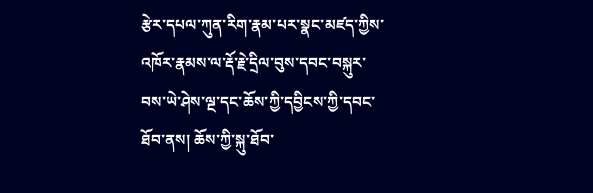རྩེར་དཔལ་ཀུན་རིག་རྣམ་པར་སྣང་མཛད་ཀྱིས་འཁོར་རྣམས་ལ་རྡོ་རྗེ་དྲིལ་བུས་དབང་བསྐུར་བས་ཡེ་ཤེས་ལྔ་དང་ཆོས་ཀྱི་དབྱིངས་ཀྱི་དབང་ཐོབ་ནས། ཆོས་ཀྱི་སྐུ་ཐོབ་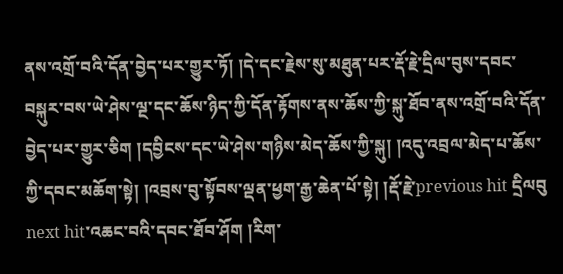ནས་འགྲོ་བའི་དོན་བྱེད་པར་གྱུར་ཏོ། །དེ་དང་རྗེས་སུ་མཐུན་པར་རྡོ་རྗེ་དྲིལ་བུས་དབང་བསྐུར་བས་ཡེ་ཤེས་ལྔ་དང་ཆོས་ཉིད་ཀྱི་དོན་རྟོགས་ནས་ཆོས་ཀྱི་སྐུ་ཐོབ་ནས་འགྲོ་བའི་དོན་བྱེད་པར་གྱུར་ཅིག །དབྱིངས་དང་ཡེ་ཤེས་གཉིས་མེད་ཆོས་ཀྱི་སྐུ། །འདུ་འབྲལ་མེད་པ་ཆོས་ཀྱི་དབང་མཆོག་སྟེ། །འབྲས་བུ་སྟོབས་ལྡན་ཕྱག་རྒྱ་ཆེན་པོ་སྟེ། །རྡོ་རྗེ་previous hit དྲིལབུ next hit་འཆང་བའི་དབང་ཐོབ་ཤོག །རིག་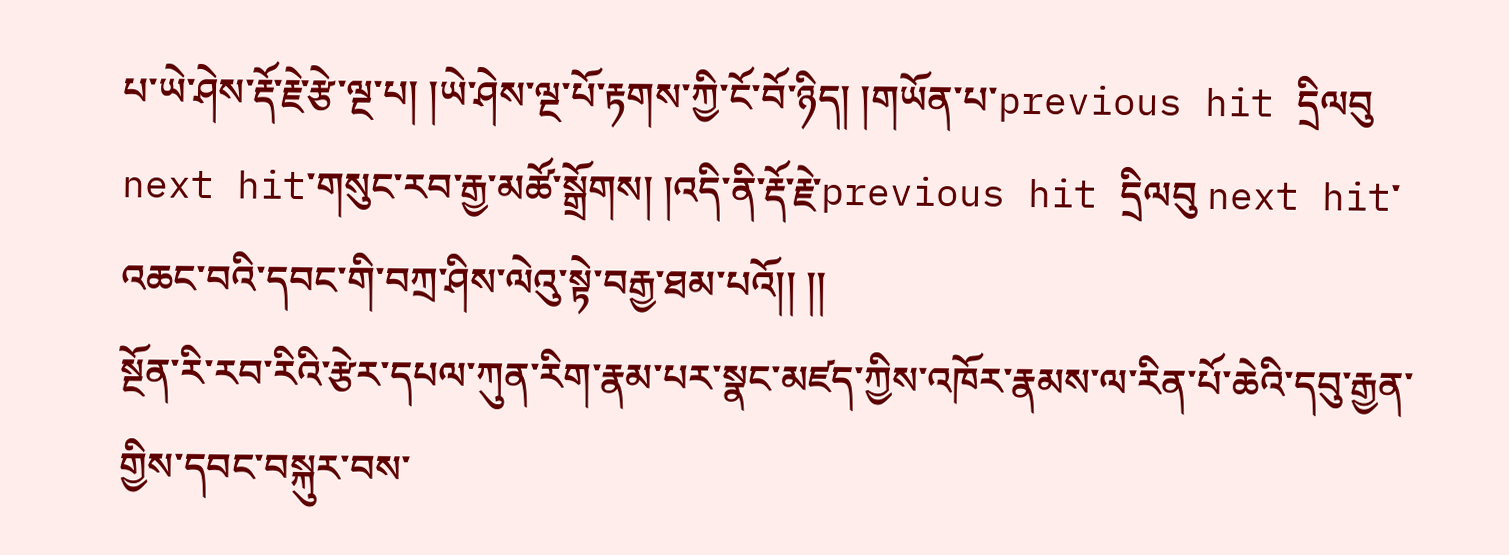པ་ཡེ་ཤེས་རྡོ་རྗེ་རྩེ་ལྔ་པ། །ཡེ་ཤེས་ལྔ་པོ་རྟགས་ཀྱི་ངོ་བོ་ཉིད། །གཡོན་པ་previous hit དྲིལབུ next hit་གསུང་རབ་རྒྱ་མཚོ་སྒྲོགས། །འདི་ནི་རྡོ་རྗེ་previous hit དྲིལབུ next hit་འཆང་བའི་དབང་གི་བཀྲ་ཤིས་ལེའུ་སྟེ་བརྒྱ་ཐམ་པའོ།། །།
སྔོན་རི་རབ་རིའི་རྩེར་དཔལ་ཀུན་རིག་རྣམ་པར་སྣང་མཛད་ཀྱིས་འཁོར་རྣམས་ལ་རིན་པོ་ཆེའི་དབུ་རྒྱན་གྱིས་དབང་བསྐུར་བས་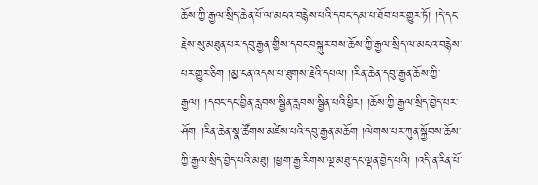ཆོས་ཀྱི་རྒྱལ་སྲིད་ཆེན་པོ་ལ་མངའ་བརྙེས་པའི་དབང་དམ་པ་ཐོབ་པར་གྱུར་ཏོ། །དེ་དང་རྗེས་སུ་མཐུན་པར་དབུ་རྒྱན་གྱིས་དབང་བསྐུར་བས་ཆོས་ཀྱི་རྒྱལ་སྲིད་ལ་མངའ་བརྙེས་པར་གྱུར་ཅིག །མྱ་ངན་འདས་པ་ཐུགས་རྗེའི་དཔལ། །རིན་ཆེན་དབུ་རྒྱན་ཆོས་ཀྱི་རྒྱལ། །དབང་དང་བྱིན་རླབས་སྦྱིན་རླབས་སྦྱིན་པའི་ཕྱིར། །ཆོས་ཀྱི་རྒྱལ་སྲིད་བྱེད་པར་ཤོག །རིན་ཆེན་སྣ་ཚོགས་མཛེས་པའི་དབུ་རྒྱན་མཆོག །ལེགས་པར་ཀུན་སྐྱོབས་ཆོས་ཀྱི་རྒྱལ་སྲིད་བྱེད་པའི་མཐུ། །ཕྱག་རྒྱ་རིགས་ལྔ་མཐུ་དང་ལྡན་བྱེད་པའི། །འདི་ན་རིན་པོ་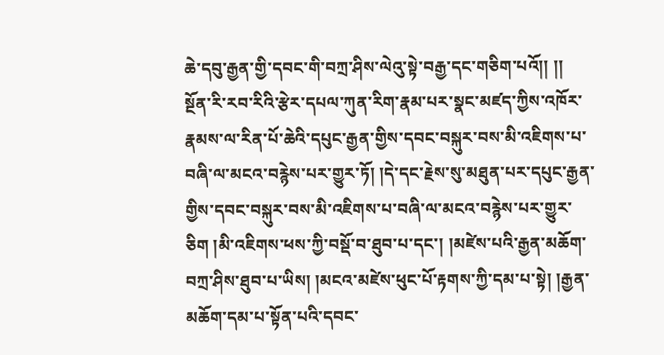ཆེ་དབུ་རྒྱན་གྱི་དབང་གི་བཀྲ་ཤིས་ལེའུ་སྟེ་བརྒྱ་དང་གཅིག་པའོ།། །།
སྔོན་རི་རབ་རིའི་རྩེར་དཔལ་ཀུན་རིག་རྣམ་པར་སྣང་མཛད་ཀྱིས་འཁོར་རྣམས་ལ་རིན་པོ་ཆེའི་དཔུང་རྒྱན་གྱིས་དབང་བསྐུར་བས་མི་འཇིགས་པ་བཞི་ལ་མངའ་བརྙེས་པར་གྱུར་ཏོ། །དེ་དང་རྗེས་སུ་མཐུན་པར་དཔུང་རྒྱན་གྱིས་དབང་བསྐུར་བས་མི་འཇིགས་པ་བཞི་ལ་མངའ་བརྙེས་པར་གྱུར་ཅིག །མི་འཇིགས་ཕས་ཀྱི་བསྡོ་བ་ཐུབ་པ་དང་། །མཛེས་པའི་རྒྱན་མཆོག་བཀྲ་ཤིས་ཐུབ་པ་ཡིས། །མངའ་མཛེས་ཕུང་པོ་རྟགས་ཀྱི་དམ་པ་སྟེ། །རྒྱན་མཆོག་དམ་པ་སྟོན་པའི་དབང་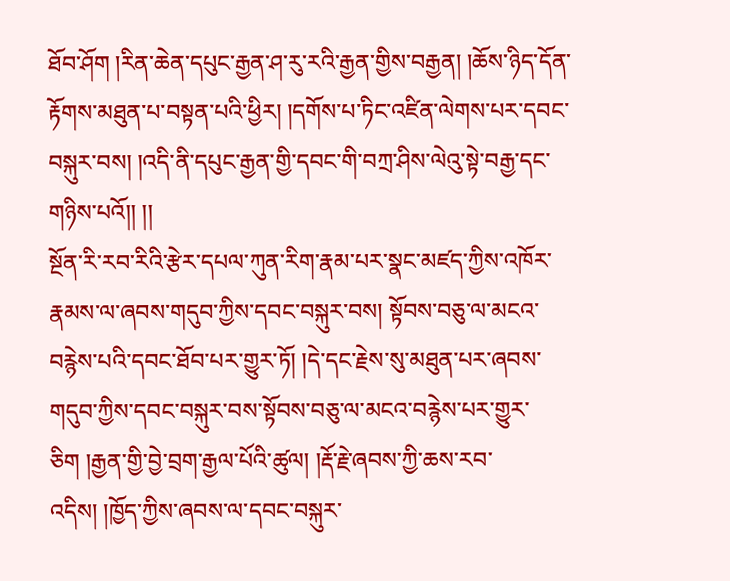ཐོབ་ཤོག །རིན་ཆེན་དཔུང་རྒྱན་ཤ་རུ་རའི་རྒྱན་གྱིས་བརྒྱན། །ཆོས་ཉིད་དོན་རྟོགས་མཐུན་པ་བསྟན་པའི་ཕྱིར། །དགོས་པ་ཏིང་འཛིན་ལེགས་པར་དབང་བསྐུར་བས། །འདི་ནི་དཔུང་རྒྱན་གྱི་དབང་གི་བཀྲ་ཤིས་ལེའུ་སྟེ་བརྒྱ་དང་གཉིས་པའོ།། །།
སྔོན་རི་རབ་རིའི་རྩེར་དཔལ་ཀུན་རིག་རྣམ་པར་སྣང་མཛད་ཀྱིས་འཁོར་རྣམས་ལ་ཞབས་གདུབ་ཀྱིས་དབང་བསྐུར་བས། སྟོབས་བཅུ་ལ་མངའ་བརྙེས་པའི་དབང་ཐོབ་པར་གྱུར་ཏོ། །དེ་དང་རྗེས་སུ་མཐུན་པར་ཞབས་གདུབ་ཀྱིས་དབང་བསྐུར་བས་སྟོབས་བཅུ་ལ་མངའ་བརྙེས་པར་གྱུར་ཅིག །རྒྱན་གྱི་བྱེ་བྲག་རྒྱལ་པོའི་ཚུལ། །རྡོ་རྗེ་ཞབས་ཀྱི་ཆས་རབ་འདིས། །ཁྱོད་ཀྱིས་ཞབས་ལ་དབང་བསྐུར་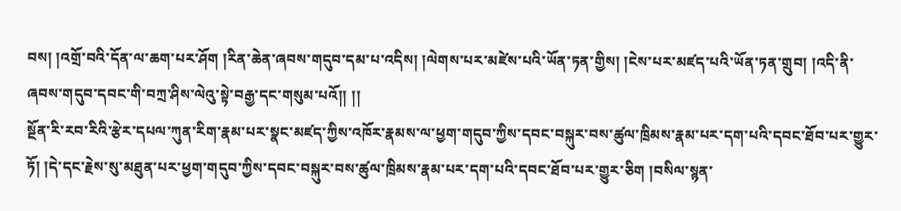བས། །འགྲོ་བའི་དོན་ལ་ཆག་པར་ཤོག །རིན་ཆེན་ཞབས་གདུབ་དམ་པ་འདིས། །ལེགས་པར་མཛེས་པའི་ཡོན་ཏན་གྱིས། །ངེས་པར་མཛད་པའི་ཡོན་ཏན་གྲུབ། །འདི་ནི་ཞབས་གདུབ་དབང་གི་བཀྲ་ཤིས་ལེའུ་སྟེ་བརྒྱ་དང་གསུམ་པའོ།། །།
སྔོན་རི་རབ་རིའི་རྩེར་དཔལ་ཀུན་རིག་རྣམ་པར་སྣང་མཛད་ཀྱིས་འཁོར་རྣམས་ལ་ཕྱག་གདུབ་ཀྱིས་དབང་བསྐུར་བས་ཚུལ་ཁྲིམས་རྣམ་པར་དག་པའི་དབང་ཐོབ་པར་གྱུར་ཏོ། །དེ་དང་རྗེས་སུ་མཐུན་པར་ཕྱག་གདུབ་ཀྱིས་དབང་བསྐུར་བས་ཚུལ་ཁྲིམས་རྣམ་པར་དག་པའི་དབང་ཐོབ་པར་གྱུར་ཅིག །བསིལ་སྙན་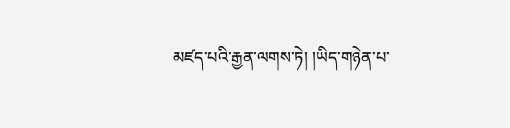མཛད་པའི་རྒྱན་ལགས་ཏེ། །ཡིད་གཉེན་པ་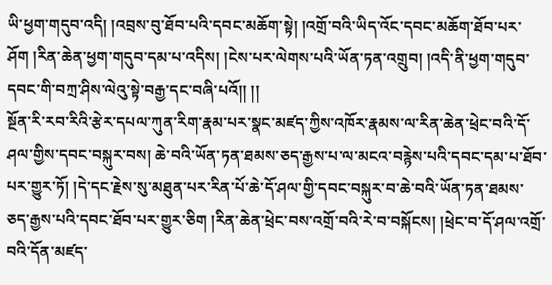ཡི་ཕྱག་གདུབ་འདི། །འབྲས་བུ་ཐོབ་པའི་དབང་མཆོག་སྟེ། །འགྲོ་བའི་ཡིད་འོང་དབང་མཆོག་ཐོབ་པར་ཤོག །རིན་ཆེན་ཕྱག་གདུབ་དམ་པ་འདིས། །ངེས་པར་ལེགས་པའི་ཡོན་ཏན་འགྲུབ། །འདི་ནི་ཕྱག་གདུབ་དབང་གི་བཀྲ་ཤིས་ལེའུ་སྟེ་བརྒྱ་དང་བཞི་པའོ།། །།
སྔོན་རི་རབ་རིའི་རྩེར་དཔལ་ཀུན་རིག་རྣམ་པར་སྣང་མཛད་ཀྱིས་འཁོར་རྣམས་ལ་རིན་ཆེན་ཕྲེང་བའི་དོ་ཤལ་གྱིས་དབང་བསྐུར་བས། ཆེ་བའི་ཡོན་ཏན་ཐམས་ཅད་རྒྱས་པ་ལ་མངའ་བརྙེས་པའི་དབང་དམ་པ་ཐོབ་པར་གྱུར་ཏོ། །དེ་དང་རྗེས་སུ་མཐུན་པར་རིན་པོ་ཆེ་དོ་ཤལ་གྱི་དབང་བསྐུར་བ་ཆེ་བའི་ཡོན་ཏན་ཐམས་ཅད་རྒྱས་པའི་དབང་ཐོབ་པར་གྱུར་ཅིག །རིན་ཆེན་ཕྲེང་བས་འགྲོ་བའི་རེ་བ་བསྐོངས། །ཕྲེང་བ་དོ་ཤལ་འགྲོ་བའི་དོན་མཛད་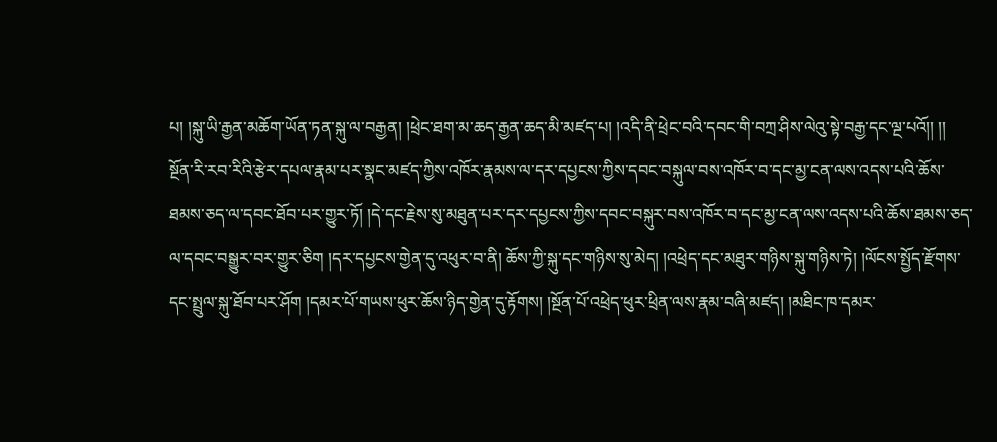པ། །སྐུ་ཡི་རྒྱན་མཆོག་ཡོན་ཏན་སྐུ་ལ་བརྒྱན། །ཕྲེང་ཐག་མ་ཆད་རྒྱན་ཆད་མི་མཛད་པ། །འདི་ནི་ཕྲེང་བའི་དབང་གི་བཀྲ་ཤིས་ལེའུ་སྟེ་བརྒྱ་དང་ལྔ་པའོ།། །།
སྔོན་རི་རབ་རིའི་རྩེར་དཔལ་རྣམ་པར་སྣང་མཛད་ཀྱིས་འཁོར་རྣམས་ལ་དར་དཔྱངས་ཀྱིས་དབང་བསྐུལ་བས་འཁོར་བ་དང་མྱ་ངན་ལས་འདས་པའི་ཆོས་ཐམས་ཅད་ལ་དབང་ཐོབ་པར་གྱུར་ཏོ། །དེ་དང་རྗེས་སུ་མཐུན་པར་དར་དཔྱངས་ཀྱིས་དབང་བསྐུར་བས་འཁོར་བ་དང་མྱ་ངན་ལས་འདས་པའི་ཆོས་ཐམས་ཅད་ལ་དབང་བསྒྱུར་བར་གྱུར་ཅིག །དར་དཔྱངས་གྱེན་དུ་འཕུར་བ་ནི། ཆོས་ཀྱི་སྐུ་དང་གཉིས་སུ་མེད། །འཕྲེད་དང་མཐུར་གཉིས་སྐུ་གཉིས་ཏེ། །ལོངས་སྤྱོད་རྫོགས་དང་སྤྲུལ་སྐུ་ཐོབ་པར་ཤོག །དམར་པོ་གཡས་ཕུར་ཆོས་ཉིད་གྱེན་དུ་རྟོགས། །སྔོན་པོ་འཕྲེད་ཕུར་ཕྲིན་ལས་རྣམ་བཞི་མཛད། །མཐིང་ཁ་དམར་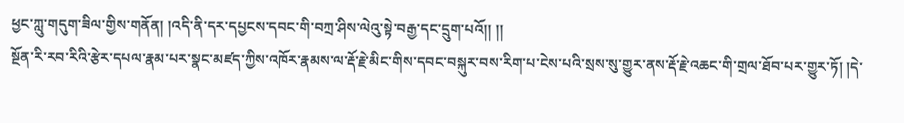ཕྱང་ཀླུ་གདུག་ཟིལ་གྱིས་གནོན། །འདི་ནི་དར་དཔྱངས་དབང་གི་བཀྲ་ཤིས་ལེའུ་སྟེ་བརྒྱ་དང་དྲུག་པའོ།། །།
སྔོན་རི་རབ་རིའི་རྩེར་དཔལ་རྣམ་པར་སྣང་མཛད་ཀྱིས་འཁོར་རྣམས་ལ་རྡོ་རྗེ་མིང་གིས་དབང་བསྐུར་བས་རིག་པ་ངེས་པའི་སྲས་སུ་གྱུར་ནས་རྡོ་རྗེ་འཆང་གི་གྲལ་ཐོབ་པར་གྱུར་ཏོ། །དེ་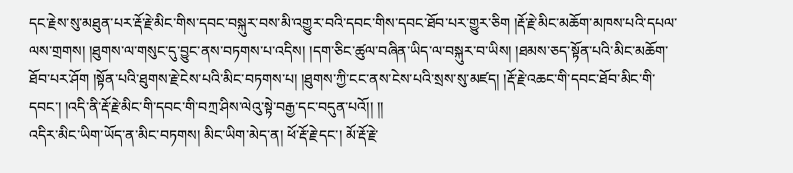དང་རྗེས་སུ་མཐུན་པར་རྡོ་རྗེ་མིང་གིས་དབང་བསྐུར་བས་མི་འགྱུར་བའི་དབང་གིས་དབང་ཐོབ་པར་གྱུར་ཅིག །རྡོ་རྗེ་མིང་མཆོག་མཁས་པའི་དཔལ་ལས་གྲགས། །ཐུགས་ལ་གསུང་དུ་བྱུང་ནས་བཏགས་པ་འདིས། །དག་ཅིང་ཚུལ་བཞིན་ཡིད་ལ་བསྐུར་བ་ཡིས། །ཐམས་ཅད་སྟོན་པའི་མིང་མཆོག་ཐོབ་པར་ཤོག །སྟོན་པའི་ཐུགས་རྗེ་ངེས་པའི་མིང་བཏགས་པ། །ཐུགས་ཀྱི་ངང་ནས་ངེས་པའི་སྲས་སུ་མཛད། །རྡོ་རྗེ་འཆང་གི་དབང་ཐོབ་མིང་གི་དབང་། །འདི་ནི་རྡོ་རྗེ་མིང་གི་དབང་གི་བཀྲ་ཤིས་ལེའུ་སྟེ་བརྒྱ་དང་བདུན་པའོ།། །།
འདིར་མིང་ཡིག་ཡོད་ན་མིང་བཏགས། མིང་ཡིག་མེད་ན། ཕོ་རྡོ་རྗེ་དང་། མོ་རྡོ་རྗེ་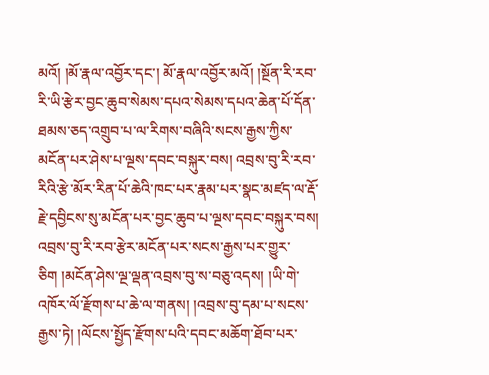མའོ། །མོ་རྣལ་འབྱོར་དང་། མོ་རྣལ་འབྱོར་མའོ། །སྔོན་རི་རབ་རི་ཡི་རྩེར་བྱང་ཆུབ་སེམས་དཔའ་སེམས་དཔའ་ཆེན་པོ་དོན་ཐམས་ཅད་འགྲུབ་པ་ལ་རིགས་བཞིའི་སངས་རྒྱས་ཀྱིས་མངོན་པར་ཤེས་པ་ལྔས་དབང་བསྐུར་བས། འབྲས་བུ་རི་རབ་རིའི་རྩེ་མོར་རིན་པོ་ཆེའི་ཁང་པར་རྣམ་པར་སྣང་མཛད་ལ་རྡོ་རྗེ་དབྱིངས་སུ་མངོན་པར་བྱང་ཆུབ་པ་ལྔས་དབང་བསྐུར་བས། འབྲས་བུ་རི་རབ་རྩེར་མངོན་པར་སངས་རྒྱས་པར་གྱུར་ཅིག །མངོན་ཤེས་ལྔ་ལྡན་འབྲས་བུ་ས་བཅུ་འདས། །ཡི་གེ་འཁོར་ལོ་རྫོགས་པ་ཆེ་ལ་གནས། །འབྲས་བུ་དམ་པ་སངས་རྒྱས་ཏེ། །ལོངས་སྤྱོད་རྫོགས་པའི་དབང་མཆོག་ཐོབ་པར་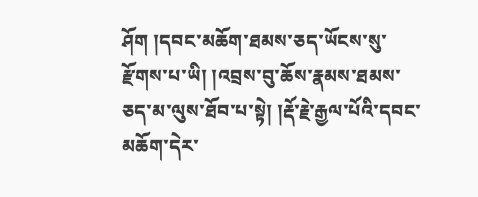ཤོག །དབང་མཆོག་ཐམས་ཅད་ཡོངས་སུ་རྫོགས་པ་ཡི། །འབྲས་བུ་ཆོས་རྣམས་ཐམས་ཅད་མ་ལུས་ཐོབ་པ་སྟེ། །རྡོ་རྗེ་རྒྱལ་པོའི་དབང་མཆོག་དེར་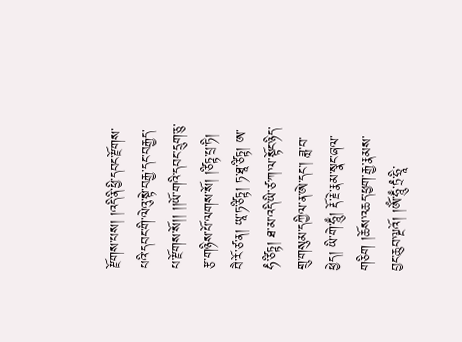རྫོགས་པས། །འདི་ནི་ཕྱི་དབང་རྫོགས་པའི་དབང་གི་ལེའུ་སྟེ་བརྒྱ་དང་བརྒྱད་པ་རྫོགས་སོ།། །།ཡོ་གའི་དབང་དྲུག་ཅུ་རྩ་གཉིས་པོ་ལགས་སོ། །ཙིཏྟ་པྲ་ཏི། བཻ་རོ་ཙ་ན། ཡཱ་ཏ་ཙིཏྟ། ཏ་ཐཱ་ཙིཏྟ། ཨ་ཧཾ་ཙིཏྟ། ཐ་མ་འདི་ཡི་ཙ་ཀ་ལ་སྟོང་ཉིད་གྲུ་གསུམ་དཀྱིལ་ན་ཨེ་དང་། ཟླ་བ་ཕྱེད། ཡི་གེ་ཧཱུྃ། རྡོ་རྗེ་རྣམ་སྣང་ཞལ་གཅིག །ཆོས་འཆད་ཕྱག་རྒྱ་རྣམས་བྱང་ཆུབ་ལྔའོ། །ༀ་ཧཱུྃ་ཏྲཾ་ཧྲཱི་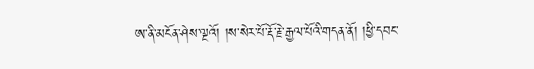ཨ་ནི་མངོན་ཤེས་ལྔའོ། །ས་སེར་པོ་རྡོ་རྗེ་རྒྱལ་པོའི་གདན་ནོ། །ཕྱི་དབང་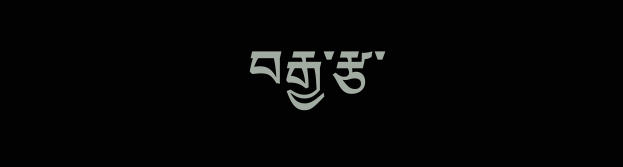བརྒྱ་རྩ་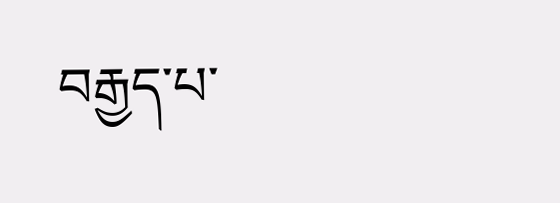བརྒྱད་པ་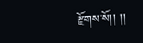རྫོགས་སོ།། །།